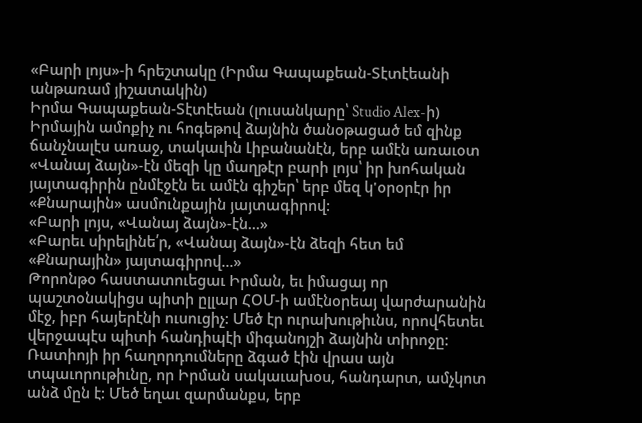«Բարի լոյս»-ի հրեշտակը (Իրմա Գապաքեան-Տէտէեանի անթառամ յիշատակին)
Իրմա Գապաքեան-Տէտէեան (լուսանկարը՝ Studio Alex-ի)
Իրմային ամոքիչ ու հոգեթով ձայնին ծանօթացած եմ զինք ճանչնալէս առաջ, տակաւին Լիբանանէն, երբ ամէն առաւօտ «Վանայ ձայն»-էն մեզի կը մաղթէր բարի լոյս՝ իր խոհական յայտագիրին ընմէջէն եւ ամէն գիշեր՝ երբ մեզ կ'օրօրէր իր «Քնարային» ասմունքային յայտագիրով:
«Բարի լոյս, «Վանայ ձայն»-էն...»
«Բարեւ սիրելինե՛ր, «Վանայ ձայն»-էն ձեզի հետ եմ «Քնարային» յայտագիրով...»
Թորոնթօ հաստատուեցաւ Իրման, եւ իմացայ որ պաշտօնակիցս պիտի ըլլար ՀՕՄ-ի ամէնօրեայ վարժարանին մէջ, իբր հայերէնի ուսուցիչ: Մեծ էր ուրախութիւնս, որովհետեւ վերջապէս պիտի հանդիպէի միգանոյշի ձայնին տիրոջը:
Ռատիոյի իր հաղորդումները ձգած էին վրաս այն տպաւորութիւնը, որ Իրման սակաւախօս, հանդարտ, ամչկոտ անձ մըն է: Մեծ եղաւ զարմանքս, երբ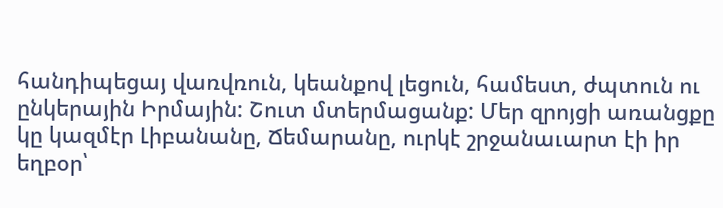հանդիպեցայ վառվռուն, կեանքով լեցուն, համեստ, ժպտուն ու ընկերային Իրմային: Շուտ մտերմացանք: Մեր զրոյցի առանցքը կը կազմէր Լիբանանը, Ճեմարանը, ուրկէ շրջանաւարտ էի իր եղբօր՝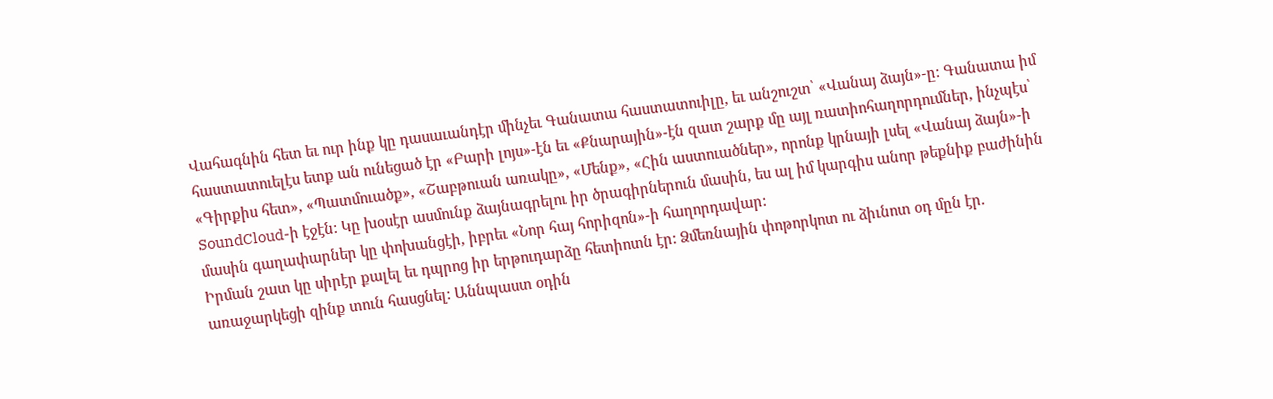Վահագնին հետ եւ ուր ինք կը դասաւանդէր մինչեւ Գանատա հաստատուիլը, եւ անշուշտ՝ «Վանայ ձայն»-ը: Գանատա իմ հաստատուելէս ետք ան ունեցած էր «Բարի լոյս»-էն եւ «Քնարային»-էն զատ շարք մը այլ ռատիոհաղորդումներ, ինչպէս՝ «Գիրքիս հետ», «Պատմուածք», «Շաբթուան առակը», «Մենք», «Հին աստուածներ», որոնք կրնայի լսել «Վանայ ձայն»-ի SoundCloud-ի էջէն: Կը խօսէր ասմունք ձայնագրելու իր ծրագիրներուն մասին, ես ալ իմ կարգիս անոր թեքնիք բաժինին մասին գաղափարներ կը փոխանցէի, իբրեւ «Նոր հայ հորիզոն»-ի հաղորդավար:
Իրման շատ կը սիրէր քալել եւ դպրոց իր երթուդարձը հետիոտն էր: Ձմեռնային փոթորկոտ ու ձիւնոտ օդ մըն էր. առաջարկեցի զինք տուն հասցնել: Աննպաստ օդին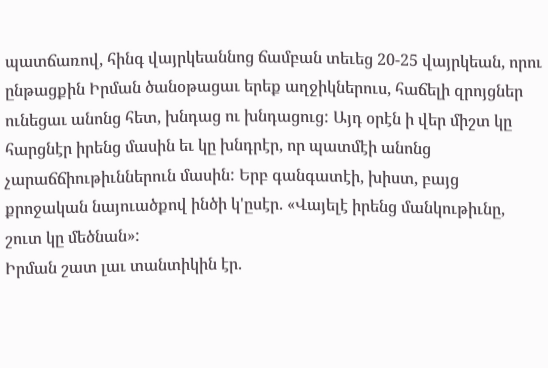պատճառով, հինգ վայրկեաննոց ճամբան տեւեց 20-25 վայրկեան, որու ընթացքին Իրման ծանօթացաւ երեք աղջիկներուս, հաճելի զրոյցներ ունեցաւ անոնց հետ, խնդաց ու խնդացուց: Այդ օրէն ի վեր միշտ կը հարցնէր իրենց մասին եւ կը խնդրէր, որ պատմէի անոնց չարաճճիութիւններուն մասին: Երբ գանգատէի, խիստ, բայց քրոջական նայուածքով ինծի կ'ըսէր. «Վայելէ իրենց մանկութիւնը, շուտ կը մեծնան»:
Իրման շատ լաւ տանտիկին էր.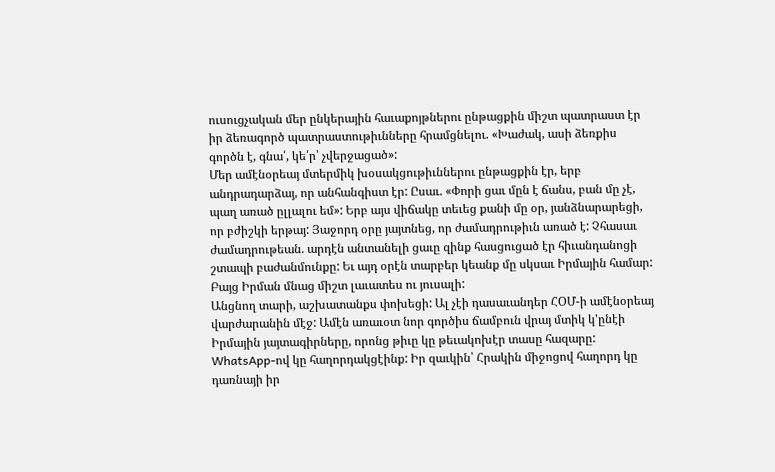ուսուցչական մեր ընկերային հաւաքոյթներու ընթացքին միշտ պատրաստ էր իր ձեռագործ պատրաստութիւնները հրամցնելու. «Խաժակ, ասի ձեռքիս գործն է, գնա՛, կե՛ր՝ չվերջացած»:
Մեր ամէնօրեայ մտերմիկ խօսակցութիւններու ընթացքին էր, երբ անդրադարձայ, որ անհանգիստ էր: Ըսաւ. «Փորի ցաւ մըն է ճանս, բան մը չէ, պաղ առած ըլլալու եմ»: Երբ այս վիճակը տեւեց քանի մը օր, յանձնարարեցի, որ բժիշկի երթայ: Յաջորդ օրը յայտնեց, որ ժամադրութիւն առած է: Չհասաւ ժամադրութեան. արդէն անտանելի ցաւը զինք հասցուցած էր հիւանդանոցի շտապի բաժանմունքը: Եւ այդ օրէն տարբեր կեանք մը սկսաւ Իրմային համար:
Բայց Իրման մնաց միշտ լաւատես ու յուսալի:
Անցնող տարի, աշխատանքս փոխեցի: Ալ չէի դասաւանդեր ՀՕՄ-ի ամէնօրեայ վարժարանին մէջ: Ամէն առաւօտ նոր գործիս ճամբուն վրայ մտիկ կ'ընէի Իրմային յայտագիրները, որոնց թիւը կը թեւակոխէր տասը հազարը: WhatsApp-ով կը հաղորդակցէինք: Իր զաւկին՝ Հրակին միջոցով հաղորդ կը դառնայի իր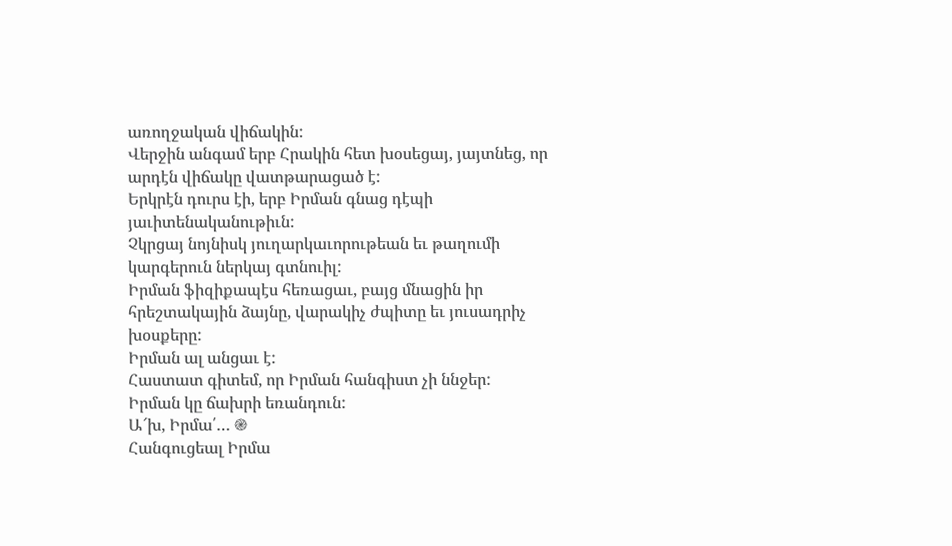առողջական վիճակին:
Վերջին անգամ երբ Հրակին հետ խօսեցայ, յայտնեց, որ արդէն վիճակը վատթարացած է:
Երկրէն դուրս էի, երբ Իրման գնաց դէպի յաւիտենականութիւն:
Չկրցայ նոյնիսկ յուղարկաւորութեան եւ թաղումի կարգերուն ներկայ գտնուիլ:
Իրման ֆիզիքապէս հեռացաւ, բայց մնացին իր հրեշտակային ձայնը, վարակիչ ժպիտը եւ յուսադրիչ խօսքերը:
Իրման ալ անցաւ է:
Հաստատ գիտեմ, որ Իրման հանգիստ չի ննջեր:
Իրման կը ճախրի եռանդուն:
Ա՜խ, Իրմա՛… ֎
Հանգուցեալ Իրմա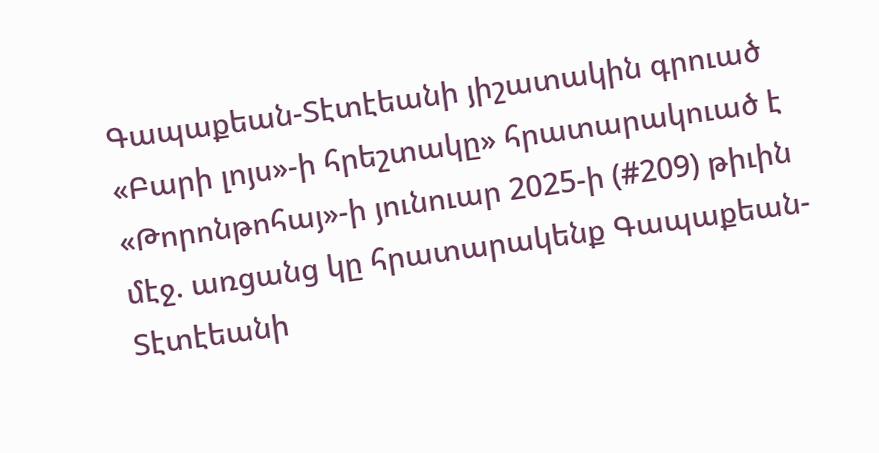Գապաքեան-Տէտէեանի յիշատակին գրուած «Բարի լոյս»-ի հրեշտակը» հրատարակուած է «Թորոնթոհայ»-ի յունուար 2025-ի (#209) թիւին մէջ. առցանց կը հրատարակենք Գապաքեան-Տէտէեանի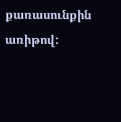քառասունքին առիթով: